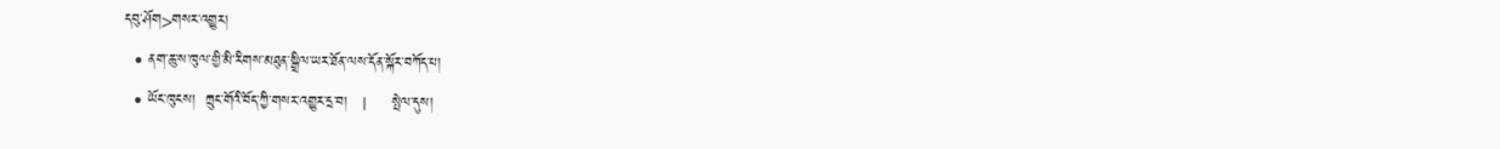དབུ་ཤོག>གསར་འགྱུར།
  • ནག་ཆུ་ས་ཁུལ་གྱི་མི་རིགས་མཐུན་སྒྲིལ་ཡར་ཐོན་ལས་དོན་སྐོར་བཀོད་པ།
  • ཡོང་ཁུངས།  ཀྲུང་གོའི་བོད་ཀྱི་གསར་འགྱུར་དྲ་བ།   |     སྤེལ་དུས།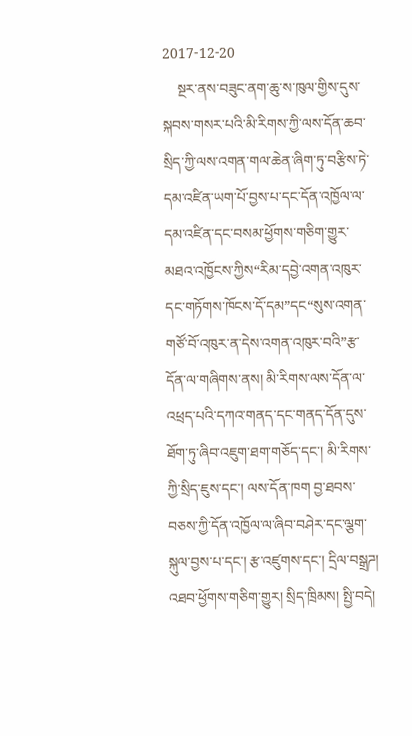2017-12-20
    སྔར་ནས་བཟུང་ནག་ཆུ་ས་ཁུལ་གྱིས་དུས་སྐབས་གསར་པའི་མི་རིགས་ཀྱི་ལས་དོན་ཆབ་སྲིད་ཀྱི་ལས་འགན་གལ་ཆེན་ཞིག་ཏུ་བརྩིས་ཏེ་དམ་འཛིན་ཡག་པོ་བྱས་པ་དང་དོན་འཁྱོལ་ལ་དམ་འཛིན་དང་བསམ་ཕྱོགས་གཅིག་གྱུར་མཐའ་འཁྱོངས་ཀྱིས“རིམ་དབྱེ་འགན་འཁུར་དང་གཏོགས་ཁོངས་དོ་དམ”དང“སུས་འགན་གཙོ་བོ་འཁུར་ན་དེས་འགན་འཁུར་བའི”རྩ་དོན་ལ་གཞིགས་ནས། མི་རིགས་ལས་དོན་ལ་འཕྲད་པའི་དཀའ་གནད་དང་གནད་དོན་དུས་ཐོག་ཏུ་ཞིབ་འཇུག་ཐག་གཅོད་དང་། མི་རིགས་ཀྱི་སྲིད་ཇུས་དང་། ལས་དོན་ཁག བྱ་ཐབས་བཅས་ཀྱི་དོན་འཁྱོལ་ལ་ཞིབ་བཤེར་དང་ལྕག་སྐུལ་བྱས་པ་དང་། རྩ་འཛུགས་དང་། དྲིལ་བསྒྲཌ། འཐབ་ཕྱོགས་གཅིག་གྱུར། སྲིད་ཁྲིམས། སྤྱི་བདེ།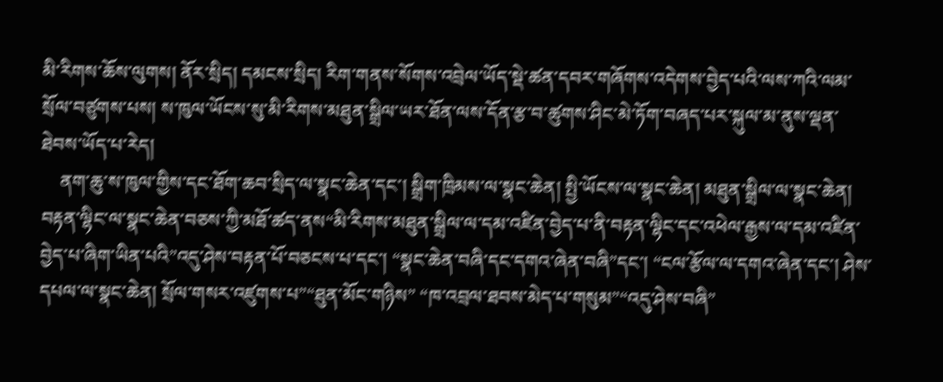མི་རིགས་ཆོས་ལུགས། ནོར་སྲིད། དམངས་སྲིད། རིག་གནས་སོགས་འབྲེལ་ཡོད་སྡེ་ཚན་དབར་གཞོགས་འདེགས་བྱེད་པའི་ལས་ཀའི་ལམ་སྲོལ་བཙུགས་པས། ས་ཁུལ་ཡོངས་སུ་མི་རིགས་མཐུན་སྒྲིལ་ཡར་ཐོན་ལས་དོན་རྩ་བ་ཚུགས་ཤིང་མེ་ཏོག་བཞད་པར་སྐུལ་མ་ནུས་ལྡན་ཐེབས་ཡོད་པ་རེད།
    ནག་ཆུ་ས་ཁུལ་གྱིས་དང་ཐོག་ཆབ་སྲིད་ལ་སྣང་ཆེན་དང་། སྒྲིག་ཁྲིམས་ལ་སྣང་ཆེན། སྤྱི་ཡོངས་ལ་སྣང་ཆེན། མཐུན་སྒྲིལ་ལ་སྣང་ཆེན། བརྟན་ལྷིང་ལ་སྣང་ཆེན་བཅས་ཀྱི་མཐོ་ཚད་ནས“མི་རིགས་མཐུན་སྒྲིལ་ལ་དམ་འཛིན་བྱེད་པ་ནི་བརྟན་ལྷིང་དང་འཕེལ་རྒྱས་ལ་དམ་འཛིན་བྱེད་པ་ཞིག་ཡིན་པའི”འདུ་ཤེས་བརྟན་པོ་བཅངས་པ་དང་། “སྣང་ཆེན་བཞི་དང་དགའ་ཞེན་བཞི”དང་། “ངལ་རྩོལ་ལ་དགའ་ཞེན་དང་། ཤེས་དཔལ་ལ་སྣང་ཆེན། སྲོལ་གསར་འཛུགས་པ”“ཐུན་མོང་གཉིས” “ཁ་འབྲལ་ཐབས་མེད་པ་གསུམ”“འདུ་ཤེས་བཞི”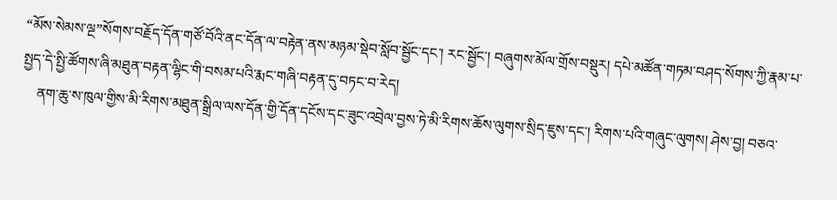“མོས་སེམས་ལྔ”སོགས་བརྗོད་དོན་གཙོ་བོའི་ནང་དོན་ལ་བརྟེན་ནས་མཉམ་སྡེབ་སློབ་སྦྱོང་དང་། རང་སྦྱོང་། བཞུགས་མོལ་གྲོས་བསྡུར། དཔེ་མཚོན་གཏམ་བཤད་སོགས་ཀྱི་རྣམ་པ་སྤྱད་དེ་སྤྱི་ཚོགས་ཞི་མཐུན་བརྟན་ལྷིང་གི་བསམ་པའི་རྨང་གཞི་བརྟན་དུ་བཏང་བ་རེད།
    ནག་ཆུ་ས་ཁུལ་གྱིས་མི་རིགས་མཐུན་སྒྲིལ་ལས་དོན་གྱི་དོན་དངོས་དང་ཟུང་འབྲེལ་བྱས་ཏེ་མི་རིགས་ཆོས་ལུགས་སྲིད་ཇུས་དང་། རིགས་པའི་གཞུང་ལུགས། ཤེས་བྱ། བཅའ་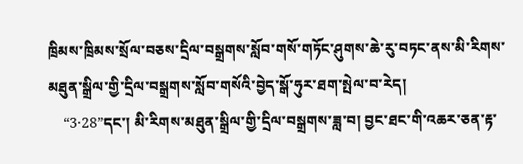ཁྲིམས་ཁྲིམས་སྲོལ་བཅས་དྲིལ་བསྒྲགས་སློབ་གསོ་གཏོང་ཤུགས་ཆེ་རུ་བཏང་ནས་མི་རིགས་མཐུན་སྒྲིལ་གྱི་དྲིལ་བསྒྲགས་སློབ་གསོའི་བྱེད་སྒོ་ཧུར་ཐག་སྤེལ་བ་རེད།
    “3·28”དང་། མི་རིགས་མཐུན་སྒྲིལ་གྱི་དྲིལ་བསྒྲགས་ཟླ་བ། བྱང་ཐང་གི་འཆར་ཅན་རྟ་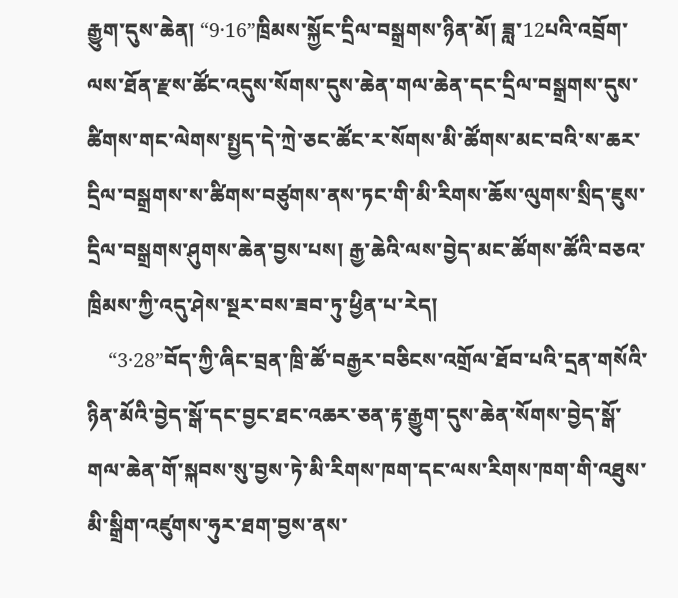རྒྱུག་དུས་ཆེན། “9·16”ཁྲིམས་སྐྱོང་དྲིལ་བསྒྲགས་ཉིན་མོ། ཟླ་12པའི་འབྲོག་ལས་ཐོན་རྫས་ཚོང་འདུས་སོགས་དུས་ཆེན་གལ་ཆེན་དང་དྲིལ་བསྒྲགས་དུས་ཚིགས་གང་ལེགས་སྤྱད་དེ་ཀྲེ་ཅང་ཚོང་ར་སོགས་མི་ཚོགས་མང་བའི་ས་ཆར་དྲིལ་བསྒྲགས་ས་ཚིགས་བཙུགས་ནས་ཏང་གི་མི་རིགས་ཆོས་ལུགས་སྲིད་ཇུས་དྲིལ་བསྒྲགས་ཤུགས་ཆེན་བྱས་པས། རྒྱ་ཆེའི་ལས་བྱེད་མང་ཚོགས་ཚོའི་བཅའ་ཁྲིམས་ཀྱི་འདུ་ཤེས་སྔར་བས་ཟབ་ཏུ་ཕྱིན་པ་རེད།
    “3·28”བོད་ཀྱི་ཞིང་བྲན་ཁྲི་ཚོ་བརྒྱར་བཅིངས་འགྲོལ་ཐོབ་པའི་དྲན་གསོའི་ཉིན་མོའི་བྱེད་སྒོ་དང་བྱང་ཐང་འཆར་ཅན་རྟ་རྒྱུག་དུས་ཆེན་སོགས་བྱེད་སྒོ་གལ་ཆེན་གོ་སྐབས་སུ་བྱས་ཏེ་མི་རིགས་ཁག་དང་ལས་རིགས་ཁག་གི་འཐུས་མི་སྒྲིག་འཛུགས་ཧུར་ཐག་བྱས་ནས་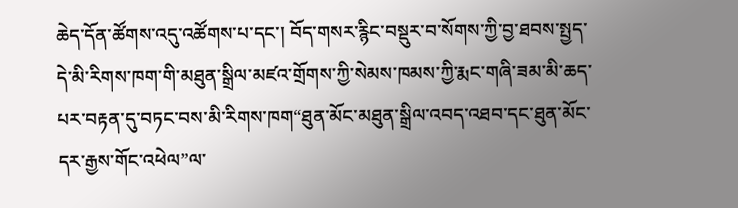ཆེད་དོན་ཚོགས་འདུ་འཚོགས་པ་དང་། བོད་གསར་རྙིང་བསྡུར་བ་སོགས་ཀྱི་བྱ་ཐབས་སྤྱད་དེ་མི་རིགས་ཁག་གི་མཐུན་སྒྲིལ་མཛའ་གྲོགས་ཀྱི་སེམས་ཁམས་ཀྱི་རྨང་གཞི་ཟམ་མི་ཆད་པར་བརྟན་དུ་བཏང་བས་མི་རིགས་ཁག“ཐུན་མོང་མཐུན་སྒྲིལ་འབད་འཐབ་དང་ཐུན་མོང་དར་རྒྱས་གོང་འཕེལ”ལ་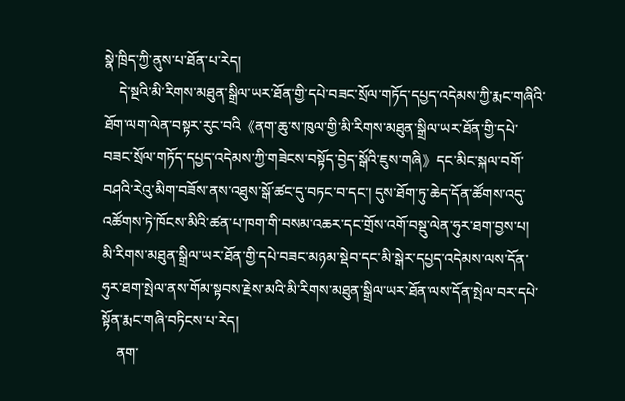སྣེ་ཁྲིད་ཀྱི་ནུས་པ་ཐོན་པ་རེད།
    དེ་སྔའི་མི་རིགས་མཐུན་སྒྲིལ་ཡར་ཐོན་གྱི་དཔེ་བཟང་སྲོལ་གཏོད་དཔྱད་འདེམས་ཀྱི་རྨང་གཞིའི་ཐོག་ལག་ལེན་བསྟར་རུང་བའི《ནག་ཆུ་ས་ཁུལ་གྱི་མི་རིགས་མཐུན་སྒྲིལ་ཡར་ཐོན་གྱི་དཔེ་བཟང་སྲོལ་གཏོད་དཔྱད་འདེམས་ཀྱི་གཟེངས་བསྟོད་བྱེད་སྒོའི་ཇུས་གཞི》དང་མིང་སྐལ་བགོ་བཤའི་རེའུ་མིག་བཟོས་ནས་འཐུས་སྒོ་ཚང་དུ་བཏང་བ་དང་། དུས་ཐོག་ཏུ་ཆེད་དོན་ཚོགས་འདུ་འཚོགས་ཏེ་ཁོངས་མིའི་ཚན་པ་ཁག་གི་བསམ་འཆར་དང་གྲོས་འགོ་བསྡུ་ལེན་ཧུར་ཐག་བྱས་པ། མི་རིགས་མཐུན་སྒྲིལ་ཡར་ཐོན་གྱི་དཔེ་བཟང་མཉམ་སྡེབ་དང་མི་སྒེར་དཔྱད་འདེམས་ལས་དོན་ཧུར་ཐག་སྤེལ་ནས་གོམ་སྟབས་རྗེས་མའི་མི་རིགས་མཐུན་སྒྲིལ་ཡར་ཐོན་ལས་དོན་སྤེལ་བར་དཔེ་སྟོན་རྨང་གཞི་བཏིངས་པ་རེད།
    ནག་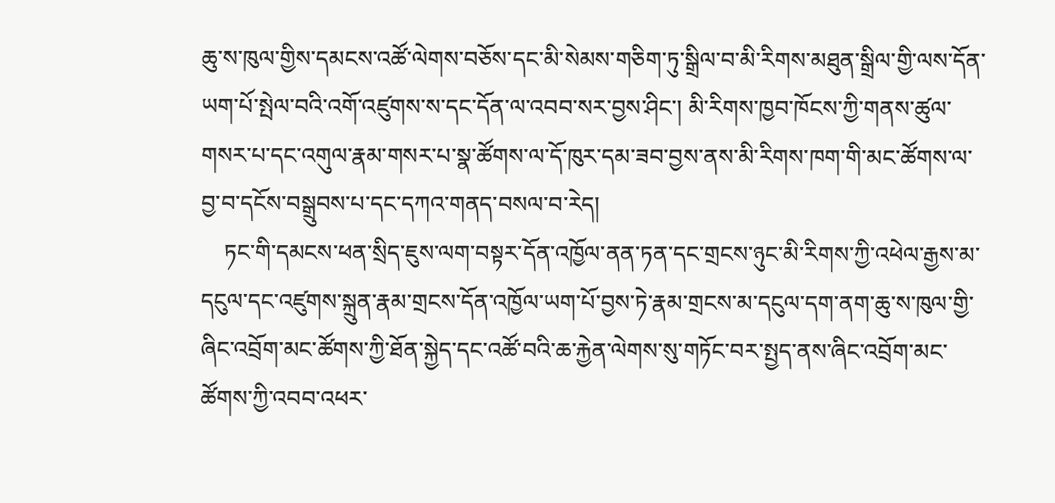ཆུ་ས་ཁུལ་གྱིས་དམངས་འཚོ་ལེགས་བཅོས་དང་མི་སེམས་གཅིག་ཏུ་སྒྲིལ་བ་མི་རིགས་མཐུན་སྒྲིལ་གྱི་ལས་དོན་ཡག་པོ་སྤེལ་བའི་འགོ་འཛུགས་ས་དང་དོན་ལ་འབབ་སར་བྱས་ཤིང་། མི་རིགས་ཁྱབ་ཁོངས་ཀྱི་གནས་ཚུལ་གསར་པ་དང་འགུལ་རྣམ་གསར་པ་སྣ་ཚོགས་ལ་དོ་ཁུར་དམ་ཟབ་བྱས་ནས་མི་རིགས་ཁག་གི་མང་ཚོགས་ལ་བྱ་བ་དངོས་བསྒྲུབས་པ་དང་དཀའ་གནད་བསལ་བ་རེད།
    ཏང་གི་དམངས་ཕན་སྲིད་ཇུས་ལག་བསྟར་དོན་འཁྱོལ་ནན་ཏན་དང་གྲངས་ཉུང་མི་རིགས་ཀྱི་འཕེལ་རྒྱས་མ་དངུལ་དང་འཛུགས་སྐྲུན་རྣམ་གྲངས་དོན་འཁྱོལ་ཡག་པོ་བྱས་ཏེ་རྣམ་གྲངས་མ་དངུལ་དག་ནག་ཆུ་ས་ཁུལ་གྱི་ཞིང་འབྲོག་མང་ཚོགས་ཀྱི་ཐོན་སྐྱེད་དང་འཚོ་བའི་ཆ་རྐྱེན་ལེགས་སུ་གཏོང་བར་སྤྱད་ནས་ཞིང་འབྲོག་མང་ཚོགས་ཀྱི་འབབ་འཕར་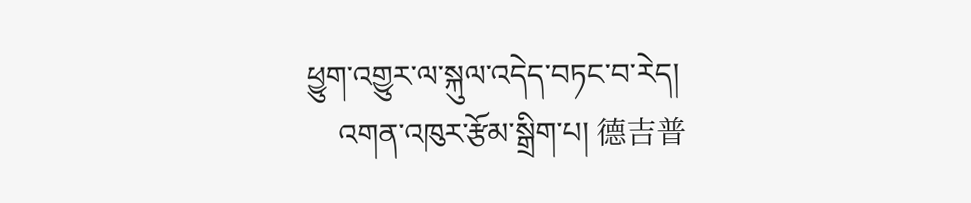ཕྱུག་འགྱུར་ལ་སྐུལ་འདེད་བཏང་བ་རེད།
    འགན་འཁུར་རྩོམ་སྒྲིག་པ། 德吉普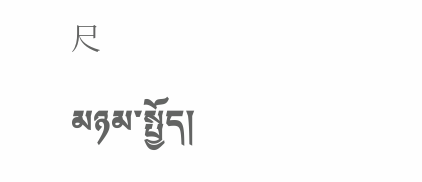尺
མཉམ་སྤྱོད།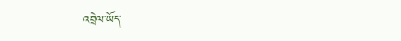འབྲེལ་ཡོད་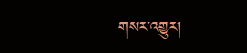གསར་འགྱུར།